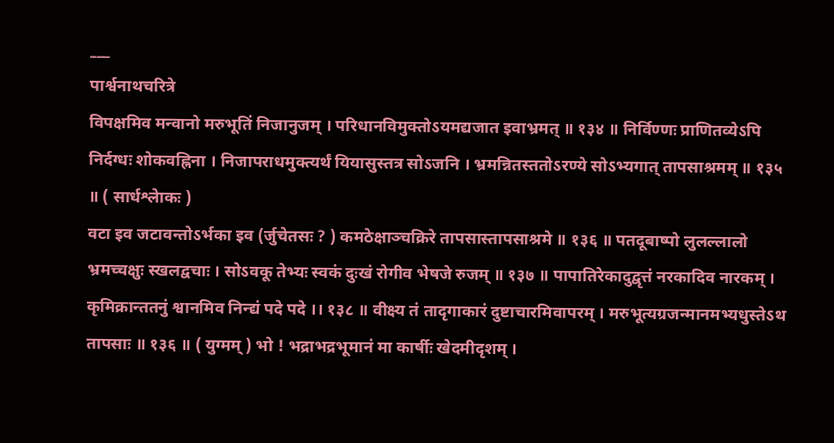___
पार्श्वनाथचरित्रे
विपक्षमिव मन्वानो मरुभूतिं निजानुजम् । परिधानविमुक्तोऽयमद्यजात इवाभ्रमत् ॥ १३४ ॥ निर्विण्णः प्राणितव्येऽपि निर्दग्धः शोकवह्निना । निजापराधमुक्त्यर्थं यियासुस्तत्र सोऽजनि । भ्रमन्नितस्ततोऽरण्ये सोऽभ्यगात् तापसाश्रमम् ॥ १३५ ॥ ( सार्धश्लेाकः )
वटा इव जटावन्तोऽर्भका इव (र्जुचेतसः ? ) कमठेक्षाञ्चक्रिरे तापसास्तापसाश्रमे ॥ १३६ ॥ पतदूबाष्पो लुलल्लालो भ्रमच्चक्षुः स्खलद्वचाः । सोऽवकू तेभ्यः स्वकं दुःखं रोगीव भेषजे रुजम् ॥ १३७ ॥ पापातिरेकादुद्वृत्तं नरकादिव नारकम् ।
कृमिक्रान्ततनुं श्वानमिव निन्द्यं पदे पदे ।। १३८ ॥ वीक्ष्य तं तादृगाकारं दुष्टाचारमिवापरम् । मरुभूत्यग्रजन्मानमभ्यधुस्तेऽथ तापसाः ॥ १३६ ॥ ( युग्मम् ) भो ! भद्राभद्रभूमानं मा कार्षीः खेदमीदृशम् ।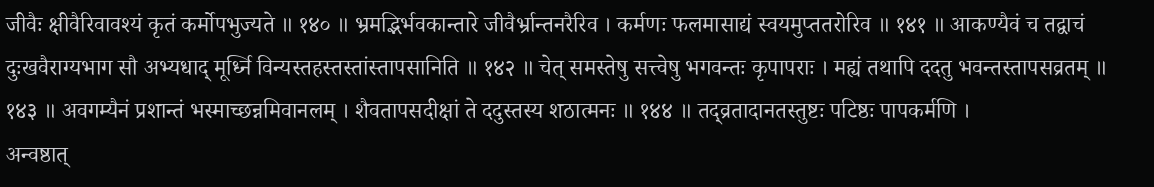जीवैः क्षीवैरिवावश्यं कृतं कर्मोपभुज्यते ॥ १४० ॥ भ्रमद्भिर्भवकान्तारे जीवैर्भ्रान्तनरैरिव । कर्मणः फलमासाद्यं स्वयमुप्ततरोरिव ॥ १४१ ॥ आकण्यैवं च तद्वाचं दुःखवैराग्यभाग सौ अभ्यधाद् मूर्ध्नि विन्यस्तहस्तस्तांस्तापसानिति ॥ १४२ ॥ चेत् समस्तेषु सत्त्वेषु भगवन्तः कृपापराः । मह्यं तथापि ददतु भवन्तस्तापसव्रतम् ॥ १४३ ॥ अवगम्यैनं प्रशान्तं भस्माच्छन्नमिवानलम् । शैवतापसदीक्षां ते ददुस्तस्य शठात्मनः ॥ १४४ ॥ तद्व्रतादानतस्तुष्टः पटिष्ठः पापकर्मणि ।
अन्वष्ठात्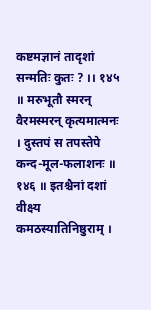कष्टमज्ञानं तादृशां सन्मतिः कुतः ? ।। १४५ ॥ मरुभूतौ स्मरन् वैरमस्मरन् कृत्यमात्मनः । दुस्तपं स तपस्तेपे कन्द-मूल-फलाशनः ॥ १४६ ॥ इतश्चैनां दशां वीक्ष्य कमठस्यातिनिष्ठुराम् ।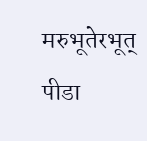मरुभूतेरभूत् पीडा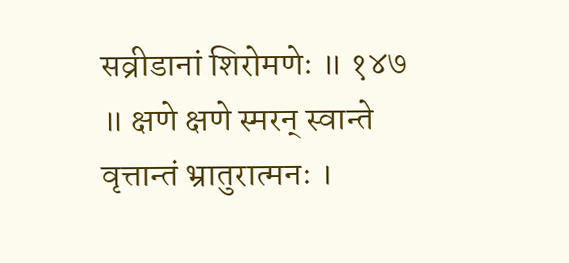सव्रीडानां शिरोमणेः ॥ १४७ ॥ क्षणे क्षणे स्मरन् स्वान्ते वृत्तान्तं भ्रातुरात्मनः ।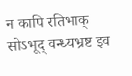न कापि रतिभाक् सोऽभूद् वन्ध्यभ्रष्ट इव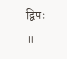द्विपः ॥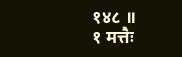१४८ ॥
१ मत्तैः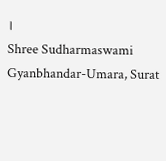।
Shree Sudharmaswami Gyanbhandar-Umara, Surat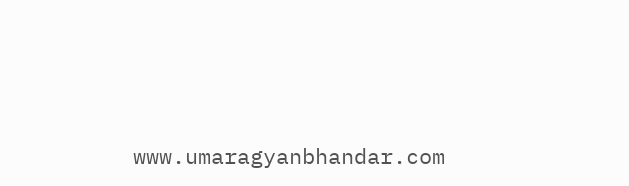www.umaragyanbhandar.com